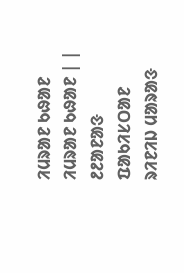ᱤᱢᱨᱟᱱ ᱠᱷᱟᱱ
ᱤᱢᱨᱟᱱ ᱠᱷᱟᱱ | |
᱒᱒ᱟᱱᱟᱝ ᱯᱟᱠᱤᱥᱛᱟᱱ ᱨᱤᱱᱤᱡ ᱢᱟᱨᱟᱝ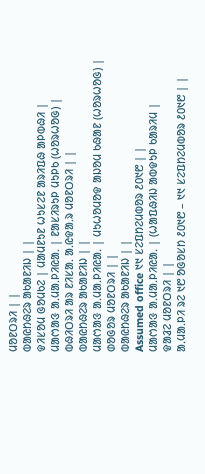ᱢᱚᱱᱛᱨᱤ | |
ᱵᱟᱭᱴᱷᱮᱨ ᱟᱠᱟᱱᱤᱡ | |
ᱫᱤᱥᱚᱢ ᱜᱚᱢᱠᱮ | ᱢᱟᱢᱱᱩᱱ ᱦᱩᱥᱮᱱ ᱟᱨᱤᱯᱷ ᱟᱞᱵᱷᱤ |
ᱢᱟᱬᱟᱝ ᱟᱹᱢᱟᱹᱞᱤᱭᱟᱹ | ᱱᱟᱥᱤᱨᱩᱞ ᱢᱩᱞᱠ (ᱦᱚᱨᱦᱚᱜ) |
ᱵᱷᱤᱛᱨᱤ ᱟᱨ ᱱᱤᱥᱟᱹ ᱟᱹᱭᱫᱟᱹᱨ ᱢᱚᱱᱛᱨᱤ | |
ᱵᱟᱭᱴᱷᱮᱨ ᱟᱠᱟᱱᱤᱡ | |
ᱢᱟᱬᱟᱝ ᱟᱹᱢᱟᱹᱞᱤᱭᱟᱹ | ᱢᱩᱦᱚᱢᱚᱫ ᱟᱡᱚᱢ ᱠᱷᱟᱱ (ᱦᱚᱨᱦᱚᱜ) |
ᱰᱚᱜᱚᱨ ᱢᱚᱱᱛᱨᱤ | |
ᱵᱟᱭᱴᱷᱮᱨ ᱟᱠᱟᱱᱤᱡ | |
Assumed office ᱑᱑ ᱥᱮᱯᱴᱮᱢᱵᱚᱨ ᱒᱐᱑᱘ | |
ᱢᱟᱬᱟᱝ ᱟᱹᱢᱟᱹᱞᱤᱭᱟᱹ | (ᱦᱟᱯᱷᱤᱡ ᱟᱵᱫᱩᱞ ᱠᱟᱨᱤᱢ |
ᱫᱟᱲᱮ ᱢᱚᱱᱛᱨᱤ | |
ᱟᱹᱢᱟᱹᱞᱤ ᱨᱮ ᱑᱘ ᱚᱜᱚᱥᱴ ᱒᱐᱑᱘ – ᱑᱑ ᱥᱮᱯᱴᱮᱢᱵᱚᱨ ᱒᱐᱑᱘ | |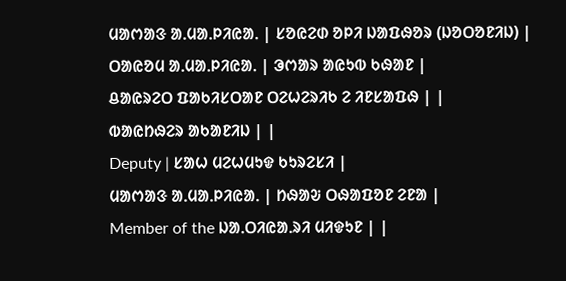ᱢᱟᱬᱟᱝ ᱟᱹᱢᱟᱹᱞᱤᱭᱟᱹ | ᱥᱚᱭᱮᱰ ᱚᱞᱤ ᱡᱟᱯᱷᱚᱨ (ᱡᱚᱛᱚᱱᱤᱡ) |
ᱛᱟᱭᱚᱢ ᱟᱹᱢᱟᱹᱞᱤᱭᱟᱹ | ᱳᱬᱟᱨ ᱟᱭᱩᱵ ᱠᱷᱟᱱ |
ᱪᱟᱭᱨᱮᱛ ᱯᱟᱠᱤᱥᱛᱟᱱ ᱛᱮᱦᱮᱨᱤᱠ ᱮ ᱤᱱᱥᱟᱯᱷ | |
ᱵᱟᱭᱴᱷᱮᱨ ᱟᱠᱟᱱᱤᱡ | |
Deputy | ᱥᱟᱦ ᱢᱮᱦᱢᱩᱫ ᱠᱩᱨᱮᱥᱤ |
ᱢᱟᱬᱟᱝ ᱟᱹᱢᱟᱹᱞᱤᱭᱟᱹ | ᱴᱷᱟᱶ ᱛᱷᱟᱯᱚᱱ ᱮᱱᱟ |
Member of the ᱡᱟᱹᱛᱤᱭᱟᱹᱨᱤ ᱢᱤᱫᱩᱱ | |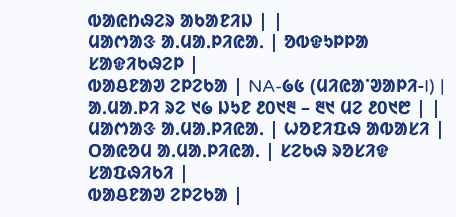ᱵᱟᱭᱴᱷᱮᱨ ᱟᱠᱟᱱᱤᱡ | |
ᱢᱟᱬᱟᱝ ᱟᱹᱢᱟᱹᱞᱤᱭᱟᱹ | ᱚᱵᱫᱩᱞᱞᱟ ᱥᱟᱫᱤᱠᱷᱮᱞ |
ᱵᱟᱪᱱᱟᱣ ᱮᱞᱮᱠᱟ | NA-᱙᱕ (ᱢᱤᱭᱟᱸᱣᱟᱞᱤ-I) |
ᱟᱹᱢᱟᱹᱞᱤ ᱨᱮ ᱑᱙ ᱡᱩᱱ ᱒᱐᱑᱓ – ᱓᱑ ᱢᱮ ᱒᱐᱑᱘ | |
ᱢᱟᱬᱟᱝ ᱟᱹᱢᱟᱹᱞᱤᱭᱟᱹ | ᱦᱚᱱᱤᱯᱷ ᱟᱵᱟᱥᱤ |
ᱛᱟᱭᱚᱢ ᱟᱹᱢᱟᱹᱞᱤᱭᱟᱹ | ᱥᱮᱠᱷ ᱨᱚᱥᱤᱫ ᱥᱟᱯᱷᱤᱠᱤ |
ᱵᱟᱪᱱᱟᱣ ᱮᱞᱮᱠᱟ |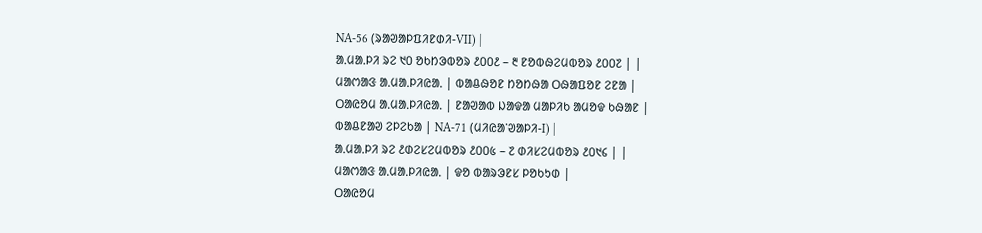NA-56 (ᱨᱟᱣᱟᱞᱯᱤᱱᱰᱤ-VII) |
ᱟᱹᱢᱟᱹᱞᱤ ᱨᱮ ᱑᱐ ᱚᱠᱴᱳᱵᱚᱨ ᱒᱐᱐᱒ – ᱓ ᱱᱚᱵᱷᱮᱢᱵᱚᱨ ᱒᱐᱐᱗ | |
ᱢᱟᱬᱟᱝ ᱟᱹᱢᱟᱹᱞᱤᱭᱟᱹ | ᱵᱟᱪᱷᱚᱱ ᱴᱚᱴᱷᱟ ᱛᱷᱟᱯᱚᱱ ᱮᱱᱟ |
ᱛᱟᱭᱚᱢ ᱟᱹᱢᱟᱹᱞᱤᱭᱟᱹ | ᱱᱟᱣᱟᱵ ᱡᱟᱫᱟ ᱢᱟᱞᱤᱠ ᱟᱢᱚᱫ ᱠᱷᱟᱱ |
ᱵᱟᱪᱱᱟᱣ ᱮᱞᱮᱠᱟ | NA-71 (ᱢᱤᱭᱟᱸᱣᱟᱞᱤ-I) |
ᱟᱹᱢᱟᱹᱞᱤ ᱨᱮ ᱒ᱰᱮᱥᱮᱢᱵᱚᱨ ᱒᱐᱐᱕ – ᱗ ᱰᱤᱥᱮᱢᱵᱚᱨ ᱒᱐᱑᱔ | |
ᱢᱟᱬᱟᱝ ᱟᱹᱢᱟᱹᱞᱤᱭᱟᱹ | ᱫᱚ ᱵᱟᱨᱳᱱᱥ ᱞᱚᱠᱩᱰ |
ᱛᱟᱭᱚᱢ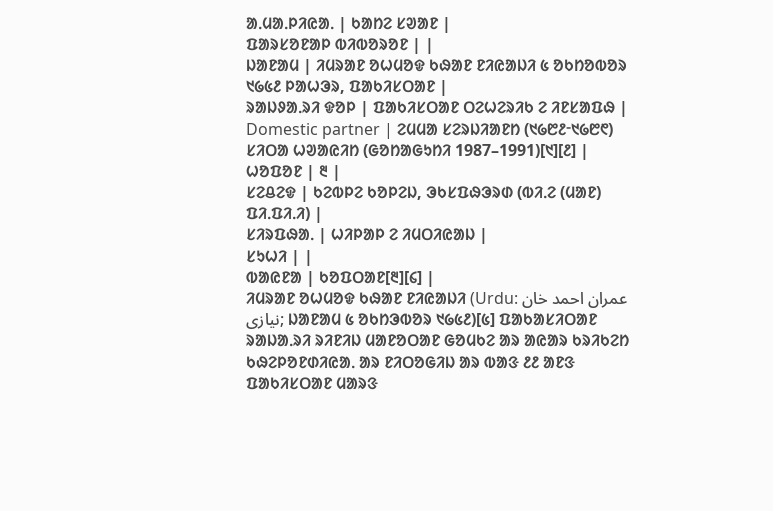ᱟᱹᱢᱟᱹᱞᱤᱭᱟᱹ | ᱠᱟᱴᱮ ᱥᱣᱟᱱ |
ᱯᱟᱨᱥᱚᱱᱟᱞ ᱵᱤᱵᱚᱨᱚᱱ | |
ᱡᱟᱱᱟᱢ | ᱤᱢᱨᱟᱱ ᱚᱦᱢᱚᱫ ᱠᱷᱟᱱ ᱱᱤᱭᱟᱡᱤ ᱕ ᱚᱠᱴᱚᱵᱚᱨ ᱑᱙᱕᱒ ᱞᱟᱦᱳᱨ, ᱯᱟᱠᱤᱥᱛᱟᱱ |
ᱨᱟᱡᱽᱟᱹᱨᱤ ᱫᱚᱞ | ᱯᱟᱠᱤᱥᱛᱟᱱ ᱛᱮᱦᱮᱨᱤᱠ ᱮ ᱤᱱᱥᱟᱯᱷ |
Domestic partner | ᱮᱢᱢᱟ ᱥᱮᱨᱡᱤᱟᱱᱴ (᱑᱙᱘᱒ᱼ᱑᱙᱘᱖) ᱥᱤᱛᱟ ᱦᱣᱟᱭᱤᱴ (ᱜᱚᱴᱟᱜᱩᱴᱤ 1987–1991)[᱑][᱒] |
ᱦᱚᱯᱚᱱ | ᱓ |
ᱥᱮᱪᱮᱫ | ᱠᱮᱵᱞᱮ ᱠᱚᱞᱮᱡ, ᱳᱠᱥᱯᱷᱳᱨᱰ (ᱵᱤᱹᱮ (ᱢᱟᱱ) ᱯᱤᱹᱯᱤᱹᱤ) |
ᱥᱤᱨᱯᱷᱟᱹ | ᱦᱤᱞᱟᱞ ᱮ ᱤᱢᱛᱤᱭᱟᱡ |
ᱥᱩᱦᱤ | |
ᱵᱟᱭᱱᱟ | ᱠᱚᱯᱛᱟᱱ[᱓][᱔] |
ᱤᱢᱨᱟᱱ ᱚᱦᱢᱚᱫ ᱠᱷᱟᱱ ᱱᱤᱭᱟᱡᱤ (Urdu: عمران احمد خان نیازی; ᱡᱟᱱᱟᱢ ᱕ ᱚᱠᱴᱳᱵᱚᱨ ᱑᱙᱕᱒)[᱕] ᱯᱟᱠᱟᱥᱤᱛᱟᱱ ᱨᱟᱡᱟᱹᱨᱤ ᱨᱤᱱᱤᱡ ᱢᱟᱱᱚᱛᱟᱱ ᱜᱚᱢᱠᱮ ᱟᱨ ᱟᱭᱟᱨ ᱠᱨᱤᱠᱮᱴ ᱠᱷᱮᱞᱚᱱᱰᱤᱭᱟᱹ ᱟᱨ ᱱᱤᱛᱚᱜᱤᱡ ᱟᱨ ᱵᱟᱝ ᱒᱒ ᱟᱱᱝ ᱯᱟᱠᱤᱥᱛᱟᱱ ᱢᱟᱨᱝ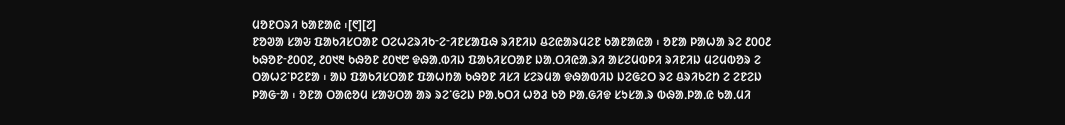ᱢᱚᱱᱛᱨᱤ ᱠᱟᱱᱟᱭ ᱾[᱖][᱗]
ᱱᱚᱣᱟ ᱥᱟᱶ ᱯᱟᱠᱤᱥᱛᱟᱱ ᱛᱮᱦᱮᱨᱤᱠᱼᱮᱼᱤᱱᱥᱟᱯᱷ ᱨᱤᱱᱤᱡ ᱪᱮᱭᱟᱨᱢᱮᱱ ᱠᱟᱱᱟᱭᱟ ᱾ ᱚᱱᱟ ᱞᱟᱦᱟ ᱨᱮ ᱒᱐᱐᱒ ᱠᱷᱚᱱᱼ᱒᱐᱐᱗, ᱒᱐᱑᱓ ᱠᱷᱚᱱ ᱒᱐᱑᱘ ᱫᱷᱟᱹᱵᱤᱡ ᱯᱟᱠᱤᱥᱛᱟᱱ ᱡᱟᱹᱛᱤᱭᱟᱹᱨᱤ ᱟᱥᱮᱢᱵᱞᱤ ᱨᱤᱱᱤᱡ ᱢᱮᱢᱵᱚᱨ ᱮ ᱛᱟᱦᱮᱸᱞᱮᱱᱟ ᱾ ᱟᱡ ᱯᱟᱠᱤᱥᱛᱟᱱ ᱯᱟᱦᱴᱟ ᱠᱷᱚᱱ ᱤᱥᱤ ᱥᱮᱨᱢᱟ ᱫᱷᱟᱵᱤᱡ ᱡᱮᱜᱮᱛ ᱨᱮ ᱪᱨᱤᱠᱮᱴ ᱮ ᱮᱱᱮᱡ ᱞᱟᱜᱼᱟ ᱾ ᱚᱱᱟ ᱛᱟᱭᱚᱢ ᱥᱟᱶᱛᱟ ᱟᱨ ᱨᱮᱸᱜᱮᱡ ᱞᱟᱹᱠᱛᱤ ᱦᱚᱲ ᱠᱚ ᱞᱟᱹᱜᱤᱫ ᱥᱩᱥᱟᱹᱨ ᱵᱷᱟᱹᱞᱟᱹᱭ ᱠᱟᱹᱢᱤ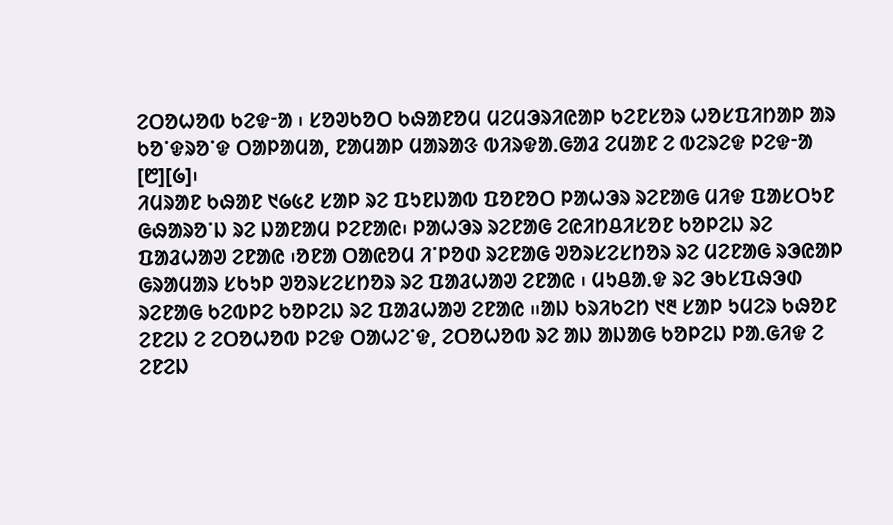ᱮᱛᱚᱦᱚᱵ ᱠᱮᱫᱼᱟ ᱾ ᱥᱚᱣᱠᱚᱛ ᱠᱷᱟᱱᱚᱢ ᱢᱮᱢᱳᱨᱤᱭᱟᱞ ᱠᱮᱱᱥᱚᱨ ᱦᱚᱥᱯᱤᱴᱟᱞ ᱟᱨ ᱠᱚᱸᱫᱨᱚᱸᱫ ᱛᱟᱞᱟᱢᱟ, ᱱᱟᱢᱟᱞ ᱢᱟᱨᱟᱝ ᱵᱤᱨᱫᱟᱹᱜᱟᱲ ᱮᱢᱟᱱ ᱮ ᱵᱮᱨᱮᱫ ᱞᱮᱫᱼᱟ [᱘][᱙]᱾
ᱤᱢᱨᱟᱱ ᱠᱷᱟᱱ ᱑᱙᱕᱒ ᱥᱟᱞ ᱨᱮ ᱯᱩᱱᱡᱟᱵ ᱯᱚᱱᱚᱛ ᱞᱟᱦᱳᱨ ᱨᱮᱱᱟᱜ ᱢᱤᱫ ᱯᱟᱥᱛᱩᱱ ᱜᱷᱟᱨᱚᱸᱡ ᱨᱮ ᱡᱟᱱᱟᱢ ᱞᱮᱱᱟᱭ᱾ ᱞᱟᱦᱳᱨ ᱨᱮᱱᱟᱜ ᱮᱭᱤᱴᱪᱤᱥᱚᱱ ᱠᱚᱞᱮᱡ ᱨᱮ ᱯᱟᱲᱦᱟᱣ ᱮᱱᱟᱭ ᱾ᱚᱱᱟ ᱛᱟᱭᱚᱢ ᱤᱸᱞᱚᱰ ᱨᱮᱱᱟᱜ ᱣᱚᱨᱥᱮᱥᱴᱚᱨ ᱨᱮ ᱢᱮᱱᱟᱜ ᱨᱳᱭᱟᱞ ᱜᱨᱟᱢᱟᱨ ᱥᱠᱩᱞ ᱣᱚᱨᱥᱮᱥᱴᱚᱨ ᱨᱮ ᱯᱟᱲᱦᱟᱣ ᱮᱱᱟᱭ ᱾ ᱢᱩᱪᱟᱹᱫ ᱨᱮ ᱳᱠᱥᱯᱷᱳᱰ ᱨᱮᱱᱟᱜ ᱠᱮᱵᱞᱮ ᱠᱚᱞᱮᱡ ᱨᱮ ᱯᱟᱲᱦᱟᱣ ᱮᱱᱟᱭ ᱿ᱟᱡ ᱠᱨᱤᱠᱮᱴ ᱑᱓ ᱥᱟᱞ ᱩᱢᱮᱨ ᱠᱷᱚᱱ ᱮᱱᱮᱡ ᱮ ᱮᱛᱚᱦᱚᱵ ᱞᱮᱫ ᱛᱟᱦᱮᱸᱫ, ᱮᱛᱚᱦᱚᱵ ᱨᱮ ᱟᱡ ᱟᱡᱟᱜ ᱠᱚᱞᱮᱡ ᱞᱟᱹᱜᱤᱫ ᱮ ᱮᱱᱮᱡ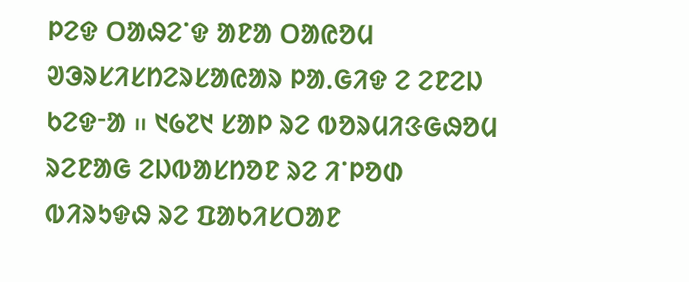ᱞᱮᱫ ᱛᱟᱷᱮᱸᱫ ᱟᱱᱟ ᱛᱟᱭᱚᱢ ᱣᱳᱨᱥᱤᱥᱴᱮᱨᱥᱟᱭᱟᱨ ᱞᱟᱹᱜᱤᱫ ᱮ ᱮᱱᱮᱡ ᱠᱮᱫᱼᱟ ᱿ ᱑᱙᱗᱑ ᱥᱟᱞ ᱨᱮ ᱵᱚᱨᱢᱤᱝᱜᱷᱚᱢ ᱨᱮᱱᱟᱜ ᱮᱡᱵᱟᱥᱴᱚᱱ ᱨᱮ ᱤᱸᱞᱚᱰ ᱵᱤᱨᱩᱫᱷ ᱨᱮ ᱯᱟᱠᱤᱥᱛᱟᱱ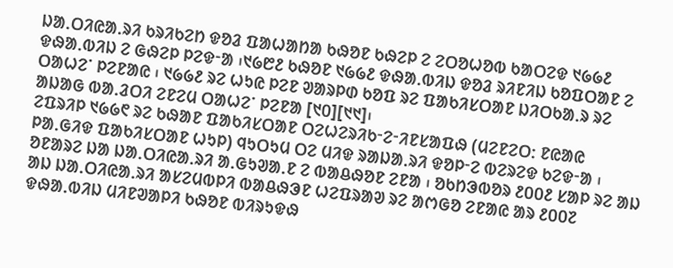ᱡᱟᱹᱛᱤᱭᱟᱹᱨᱤ ᱠᱨᱤᱠᱮᱴ ᱫᱚᱲ ᱯᱟᱦᱟᱴᱟ ᱠᱷᱚᱱ ᱠᱷᱮᱞ ᱮ ᱮᱛᱚᱦᱚᱵ ᱠᱟᱛᱮᱫ ᱑᱙᱙᱒ ᱫᱷᱟᱹᱵᱤᱡ ᱮ ᱜᱷᱮᱞ ᱞᱮᱫᱼᱟ ᱾᱑᱙᱘᱒ ᱠᱷᱚᱱ ᱑᱙᱙᱒ ᱫᱷᱟᱹᱵᱤᱡ ᱫᱚᱲ ᱨᱤᱱᱤᱡ ᱠᱚᱯᱛᱟᱱ ᱮ ᱛᱟᱦᱮᱸ ᱞᱮᱱᱟᱭ ᱾ ᱑᱙᱙᱒ ᱨᱮ ᱦᱩᱭ ᱞᱮᱱ ᱣᱟᱨᱞᱰ ᱠᱚᱯ ᱨᱮ ᱯᱟᱠᱤᱥᱛᱟᱱ ᱡᱤᱛᱠᱟᱹᱨ ᱨᱮ ᱟᱡᱟᱜ ᱵᱟᱹᱲᱛᱤ ᱮᱱᱮᱢ ᱛᱟᱦᱮᱸ ᱞᱮᱱᱟ [᱑᱐][᱑᱑]᱾
ᱮᱯᱨᱤᱞ ᱑᱙᱙᱖ ᱨᱮ ᱠᱷᱟᱱ ᱯᱟᱠᱤᱥᱛᱟᱱ ᱛᱮᱦᱮᱨᱤᱠᱼᱮᱼᱤᱱᱥᱟᱯᱷ (ᱢᱮᱱᱮᱛᱺ ᱱᱭᱟᱭ ᱞᱟᱹᱜᱤᱫ ᱯᱟᱠᱤᱥᱛᱟᱱ ᱦᱩᱞ) ᱧᱩᱛᱩᱢ ᱛᱮ ᱢᱤᱫ ᱨᱟᱡᱟᱹᱨᱤ ᱫᱚᱞᱼᱮ ᱵᱮᱨᱮᱫ ᱠᱮᱫᱼᱟ ᱾ ᱚᱱᱟᱨᱮ ᱡᱟ ᱡᱟᱹᱛᱤᱭᱟᱹᱨᱤ ᱟᱹᱜᱩᱣᱟᱹᱱ ᱮ ᱵᱟᱪᱷᱚᱱ ᱮᱱᱟ ᱾ ᱚᱠᱴᱳᱵᱚᱨ ᱒᱐᱐᱒ ᱥᱟᱞ ᱨᱮ ᱟᱡ ᱟᱡ ᱡᱟᱹᱛᱤᱭᱟᱹᱨᱤ ᱟᱥᱮᱢᱵᱞᱤ ᱵᱟᱪᱷᱳᱱ ᱦᱮᱯᱨᱟᱣ ᱨᱮ ᱟᱬᱜᱚ ᱮᱱᱟᱭ ᱟᱨ ᱒᱐᱐᱗ ᱫᱷᱟᱹᱵᱤᱡ ᱢᱤᱱᱣᱟᱞᱤ ᱠᱷᱚᱱ ᱵᱤᱨᱩᱫᱷ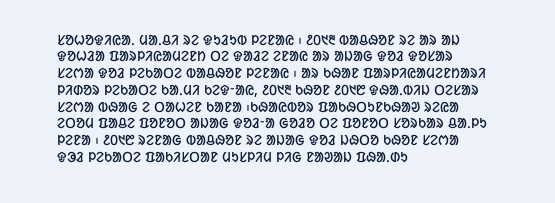ᱥᱚᱦᱚᱫᱤᱭᱟᱹ ᱢᱟᱹᱪᱤ ᱨᱮ ᱫᱩᱲᱩᱵ ᱞᱮᱱᱟᱭ ᱾ ᱒᱐᱑᱓ ᱵᱟᱪᱷᱚᱱ ᱨᱮ ᱟᱨ ᱟᱡ ᱫᱚᱦᱲᱟ ᱯᱟᱨᱞᱤᱭᱟᱢᱮᱱᱴ ᱛᱮ ᱫᱟᱲᱮ ᱮᱱᱟᱭ ᱟᱨ ᱟᱡᱟᱜ ᱫᱚᱲ ᱫᱚᱥᱟᱨ ᱥᱮᱬᱟ ᱫᱚᱲ ᱞᱮᱠᱟᱛᱮ ᱵᱟᱪᱷᱚᱱ ᱞᱮᱱᱟᱭ ᱾ ᱟᱨ ᱠᱷᱟᱱ ᱯᱟᱨᱞᱤᱭᱟᱢᱮᱱᱴᱟᱨᱤ ᱞᱤᱰᱚᱨ ᱞᱮᱠᱟᱛᱮ ᱠᱟᱹᱢᱤ ᱠᱮᱫᱼᱟᱭ, ᱒᱐᱑᱓ ᱠᱷᱚᱱ ᱒᱐᱑᱘ ᱫᱷᱟᱹᱵᱤᱡ ᱛᱮᱥᱟᱨ ᱥᱮᱬᱟ ᱵᱷᱟᱜ ᱮ ᱛᱟᱦᱮᱱ ᱠᱟᱱᱟ ᱾ᱠᱷᱟᱭᱵᱚᱨ ᱯᱟᱠᱷᱛᱩᱱᱠᱷᱟᱣ ᱨᱮᱭᱟ ᱮᱛᱚᱢ ᱯᱟᱪᱮ ᱯᱚᱱᱚᱛ ᱟᱡᱟᱜ ᱫᱚᱲᱼᱟ ᱜᱚᱲᱚ ᱛᱮ ᱯᱚᱱᱚᱛ ᱥᱚᱨᱠᱟᱨ ᱪᱟᱹᱞᱩ ᱞᱮᱱᱟ ᱾ ᱒᱐᱑᱘ ᱨᱮᱱᱟᱜ ᱵᱟᱪᱷᱚᱱ ᱨᱮ ᱟᱡᱟᱜ ᱫᱚᱲ ᱡᱷᱛᱚ ᱠᱷᱚᱱ ᱥᱮᱬᱟ ᱫᱳᱲ ᱞᱮᱠᱟᱛᱮ ᱯᱟᱠᱤᱥᱛᱟᱱ ᱢᱩᱥᱞᱤᱢ ᱞᱤᱜ ᱱᱟᱣᱟᱡ ᱯᱷᱟᱹᱰᱩ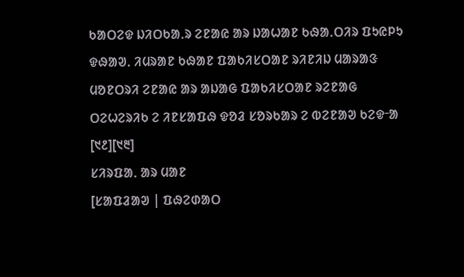ᱠᱟᱛᱮᱫ ᱡᱤᱛᱠᱟᱹᱨ ᱮᱱᱟᱭ ᱟᱨ ᱡᱟᱦᱟᱱ ᱠᱷᱟᱹᱛᱤᱨ ᱯᱩᱭᱞᱩ ᱫᱷᱟᱣᱹ ᱤᱢᱨᱟᱱ ᱠᱷᱟᱱ ᱯᱟᱠᱤᱥᱛᱟᱱ ᱨᱤᱱᱤᱡ ᱢᱟᱨᱟᱝ ᱢᱚᱱᱛᱨᱤ ᱮᱱᱟᱭ ᱟᱨ ᱟᱡᱟᱜ ᱯᱟᱠᱤᱥᱛᱟᱱ ᱨᱮᱱᱟᱜ ᱛᱮᱦᱮᱨᱤᱠ ᱮ ᱤᱱᱥᱟᱯᱷ ᱫᱚᱲ ᱥᱚᱨᱠᱟᱨ ᱮ ᱵᱮᱱᱟᱣ ᱠᱮᱫᱼᱟ [᱑᱒][᱑᱓]
ᱥᱤᱨᱯᱟᱹ ᱟᱨ ᱢᱟᱱ
[ᱥᱟᱯᱲᱟᱣ | ᱯᱷᱮᱰᱟᱛ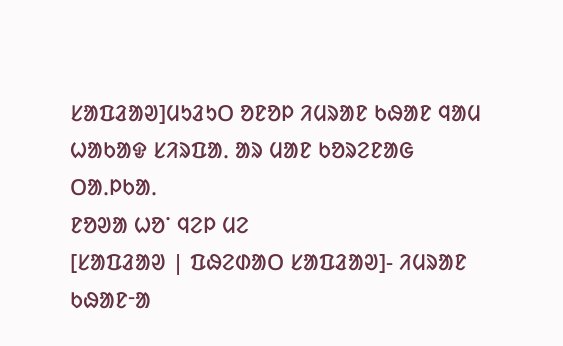ᱥᱟᱯᱲᱟᱣ]ᱢᱩᱲᱩᱛ ᱚᱱᱚᱞ ᱤᱢᱨᱟᱱ ᱠᱷᱟᱱ ᱧᱟᱢ ᱦᱟᱠᱟᱫ ᱥᱤᱨᱯᱟᱹ ᱟᱨ ᱢᱟᱱ ᱠᱚᱨᱮᱱᱟᱜ ᱛᱟᱹᱞᱠᱟᱹ
ᱱᱚᱣᱟ ᱦᱚᱸ ᱧᱮᱞ ᱢᱮ
[ᱥᱟᱯᱲᱟᱣ | ᱯᱷᱮᱰᱟᱛ ᱥᱟᱯᱲᱟᱣ]- ᱤᱢᱨᱟᱱ ᱠᱷᱟᱱᱼᱟ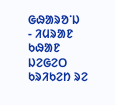ᱜᱷᱟᱨᱚᱸᱡ
- ᱤᱢᱨᱟᱱ ᱠᱷᱟᱱ ᱡᱮᱜᱮᱛ ᱠᱨᱤᱠᱮᱴ ᱨᱮ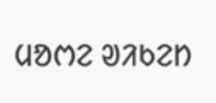ᱢᱚᱬᱮ ᱣᱤᱠᱮᱴ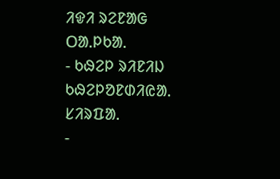ᱤᱫᱤ ᱨᱮᱱᱟᱜ ᱛᱟᱹᱞᱠᱟᱹ
- ᱠᱷᱮᱞ ᱨᱤᱱᱤᱡ ᱠᱷᱮᱞᱚᱱᱰᱤᱭᱟᱹ ᱥᱤᱨᱯᱟᱹ
-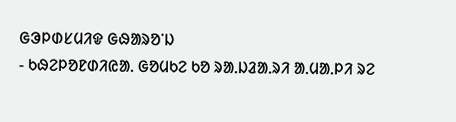ᱜᱳᱞᱰᱥᱢᱤᱫ ᱜᱷᱟᱨᱚᱸᱡ
- ᱠᱷᱮᱞᱚᱱᱰᱤᱭᱟᱹ ᱜᱚᱢᱠᱮ ᱠᱚ ᱨᱟᱹᱡᱲᱟᱹᱨᱤ ᱟᱹᱢᱟᱹᱞᱤ ᱨᱮ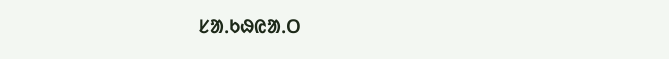ᱥᱟᱹᱠᱷᱭᱟᱹᱛ